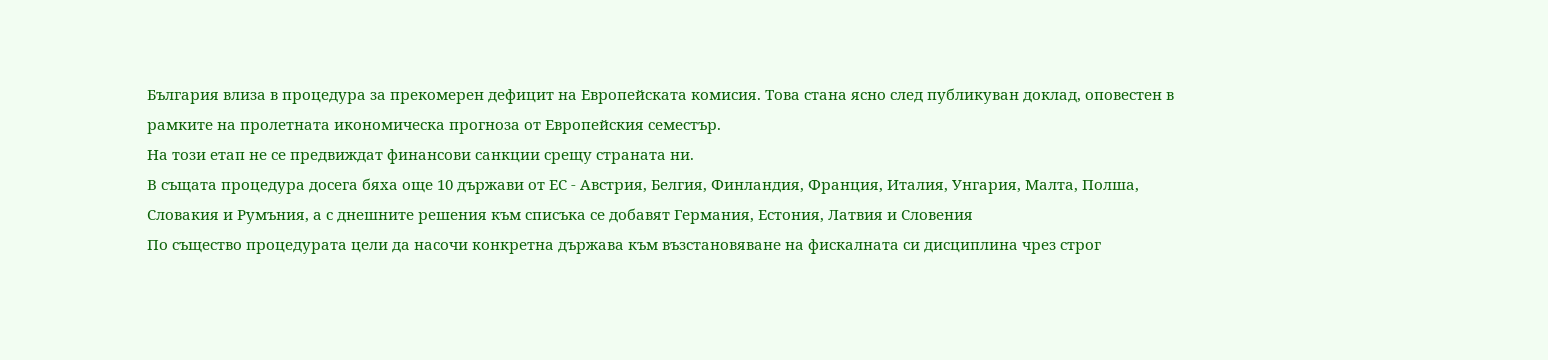България влиза в процедура за прекомерен дефицит на Европейската комисия. Това стана ясно след публикуван доклад, оповестен в рамките на пролетната икономическа прогноза от Европейския семестър.
На този етап не се предвиждат финансови санкции срещу страната ни.
В същата процедура досега бяха още 10 държави от ЕС - Австрия, Белгия, Финландия, Франция, Италия, Унгария, Малта, Полша, Словакия и Румъния, а с днешните решения към списъка се добавят Германия, Естония, Латвия и Словения
По същество процедурата цели да насочи конкретна държава към възстановяване на фискалната си дисциплина чрез строг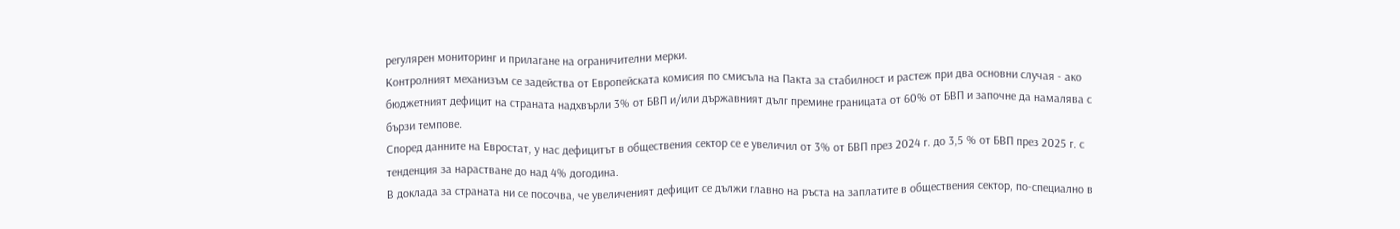регулярен мониторинг и прилагане на ограничителни мерки.
Контролният механизъм се задейства от Европейската комисия по смисъла на Пакта за стабилност и растеж при два основни случая - ако бюджетният дефицит на страната надхвърли 3% от БВП и/или държавният дълг премине границата от 60% от БВП и започне да намалява с бързи темпове.
Според данните на Евростат, у нас дефицитът в обществения сектор се е увеличил от 3% от БВП през 2024 г. до 3,5 % от БВП през 2025 г. с тенденция за нарастване до над 4% догодина.
В доклада за страната ни се посочва, че увеличеният дефицит се дължи главно на ръста на заплатите в обществения сектор, по-специално в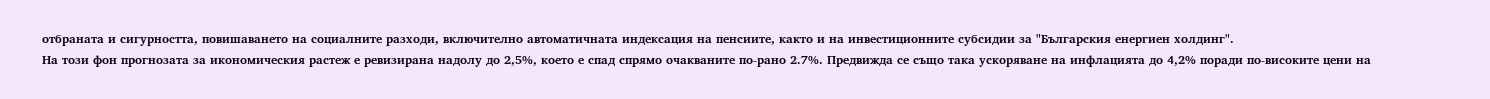отбраната и сигурността, повишаването на социалните разходи, включително автоматичната индексация на пенсиите, както и на инвестиционните субсидии за "Българския енергиен холдинг".
На този фон прогнозата за икономическия растеж е ревизирана надолу до 2,5%, което е спад спрямо очакваните по-рано 2.7%. Предвижда се също така ускоряване на инфлацията до 4,2% поради по-високите цени на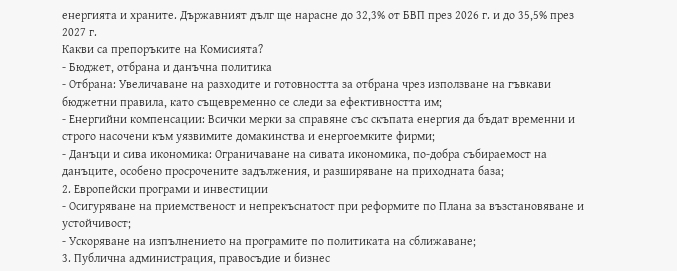енергията и храните. Държавният дълг ще нарасне до 32,3% от БВП през 2026 г. и до 35,5% през 2027 г.
Какви са препоръките на Комисията?
- Бюджет, отбрана и данъчна политика
- Отбрана: Увеличаване на разходите и готовността за отбрана чрез използване на гъвкави бюджетни правила, като същевременно се следи за ефективността им;
- Енергийни компенсации: Всички мерки за справяне със скъпата енергия да бъдат временни и строго насочени към уязвимите домакинства и енергоемките фирми;
- Данъци и сива икономика: Ограничаване на сивата икономика, по-добра събираемост на данъците, особено просрочените задължения, и разширяване на приходната база;
2. Европейски програми и инвестиции
- Осигуряване на приемственост и непрекъснатост при реформите по Плана за възстановяване и устойчивост;
- Ускоряване на изпълнението на програмите по политиката на сближаване;
3. Публична администрация, правосъдие и бизнес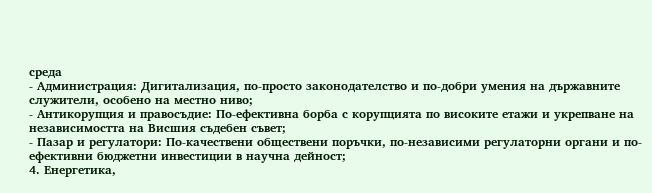среда
- Администрация: Дигитализация, по-просто законодателство и по-добри умения на държавните служители, особено на местно ниво;
- Антикорупция и правосъдие: По-ефективна борба с корупцията по високите етажи и укрепване на независимостта на Висшия съдебен съвет;
- Пазар и регулатори: По-качествени обществени поръчки, по-независими регулаторни органи и по-ефективни бюджетни инвестиции в научна дейност;
4. Енергетика,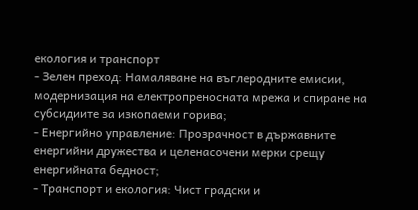екология и транспорт
- Зелен преход: Намаляване на въглеродните емисии, модернизация на електропреносната мрежа и спиране на субсидиите за изкопаеми горива;
- Енергийно управление: Прозрачност в държавните енергийни дружества и целенасочени мерки срещу енергийната бедност;
- Транспорт и екология: Чист градски и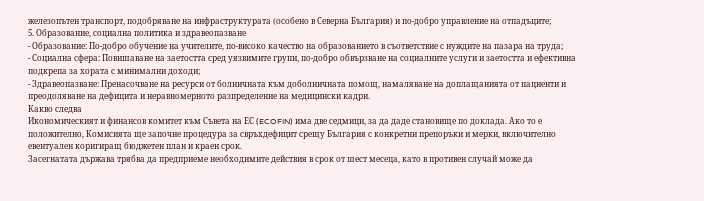железопътен транспорт, подобряване на инфраструктурата (особено в Северна България) и по-добро управление на отпадъците;
5. Образование, социална политика и здравеопазване
- Образование: По-добро обучение на учителите, по-високо качество на образованието в съответствие с нуждите на пазара на труда;
- Социална сфера: Повишаване на заетостта сред уязвимите групи, по-добро обвързване на социалните услуги и заетостта и ефективна подкрепа за хората с минимални доходи;
- Здравеопазване: Пренасочване на ресурси от болничната към доболничната помощ, намаляване на доплащанията от пациенти и преодоляване на дефицита и неравномерното разпределение на медицински кадри.
Какво следва
Икономическият и финансов комитет към Съвета на ЕС (ECOFIN) има две седмици, за да даде становище по доклада. Ако то е положително, Комисията ще започне процедура за свръхдефицит срещу България с конкретни препоръки и мерки, включително евентуален коригиращ бюджетен план и краен срок.
Засегнатата държава трябва да предприеме необходимите действия в срок от шест месеца, като в противен случай може да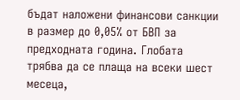бъдат наложени финансови санкции в размер до 0,05% от БВП за предходната година. Глобата трябва да се плаща на всеки шест месеца,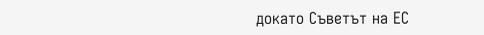докато Съветът на ЕС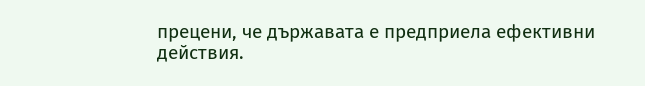прецени, че държавата е предприела ефективни действия.